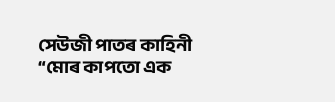সেউজী পাতৰ কাহিনী
“মোৰ কাপতো এক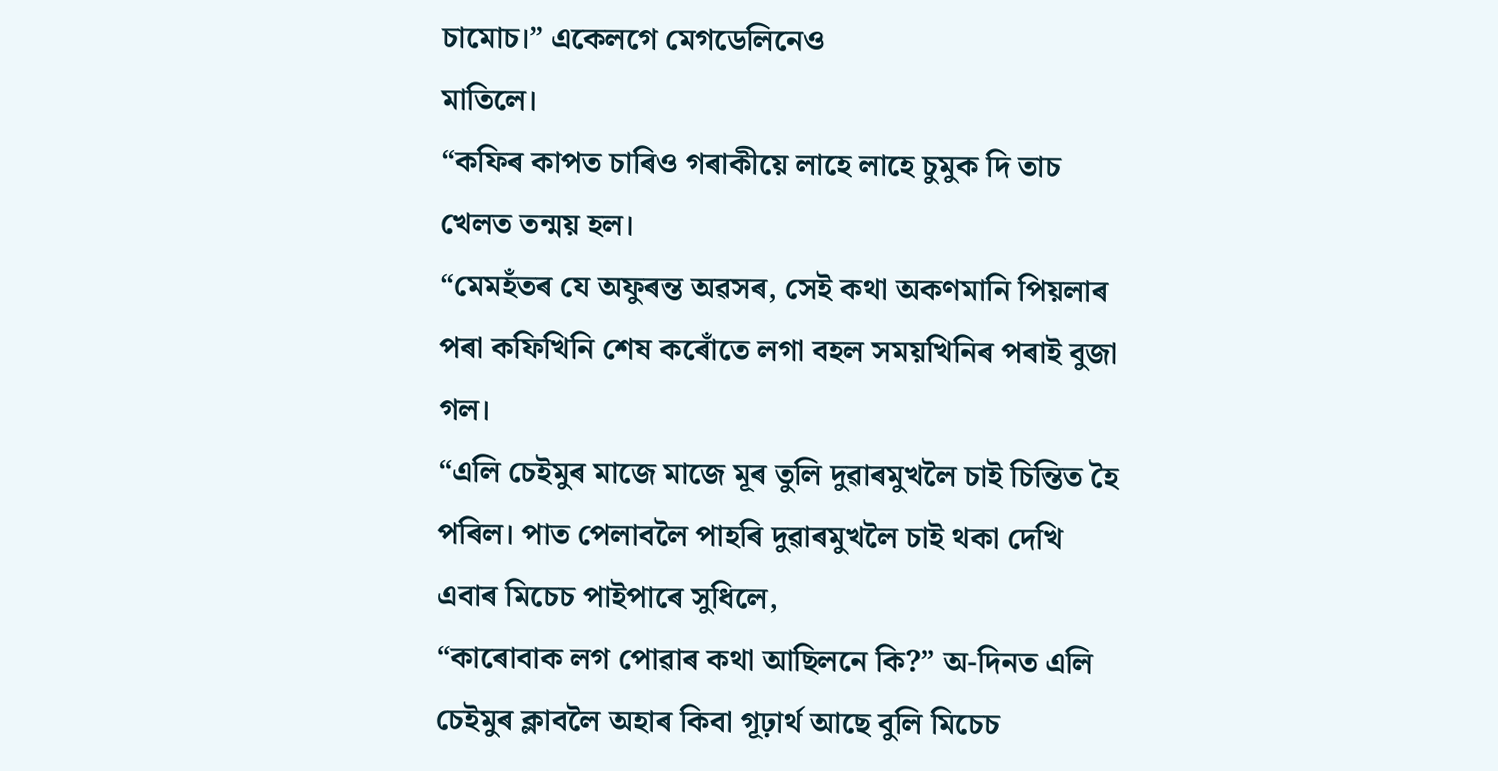চামোচ।” একেলগে মেগডেলিনেও
মাতিলে।
“কফিৰ কাপত চাৰিও গৰাকীয়ে লাহে লাহে চুমুক দি তাচ খেলত তন্ময় হল।
“মেমহঁতৰ যে অফুৰন্ত অৱসৰ, সেই কথা অকণমানি পিয়লাৰ পৰা কফিখিনি শেষ কৰোঁতে লগা বহল সময়খিনিৰ পৰাই বুজা গল।
“এলি চেইমুৰ মাজে মাজে মূৰ তুলি দুৱাৰমুখলৈ চাই চিন্তিত হৈ পৰিল। পাত পেলাবলৈ পাহৰি দুৱাৰমুখলৈ চাই থকা দেখি এবাৰ মিচেচ পাইপাৰে সুধিলে,
“কাৰোবাক লগ পোৱাৰ কথা আছিলনে কি?” অ-দিনত এলি চেইমুৰ ক্লাবলৈ অহাৰ কিবা গূঢ়াৰ্থ আছে বুলি মিচেচ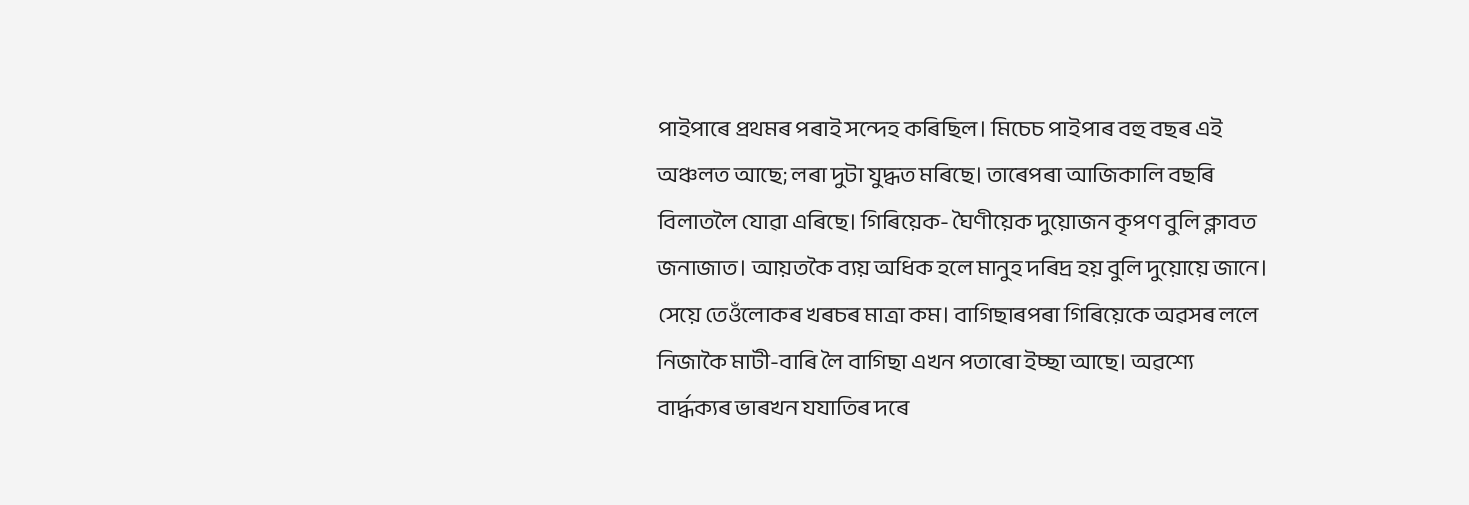পাইপাৰে প্ৰথমৰ পৰাই সন্দেহ কৰিছিল। মিচেচ পাইপাৰ বহু বছৰ এই অঞ্চলত আছে; লৰা দুটা যুদ্ধত মৰিছে। তাৰেপৰা আজিকালি বছৰি বিলাতলৈ যোৱা এৰিছে। গিৰিয়েক- ঘৈণীয়েক দুয়োজন কৃপণ বুলি ক্লাবত জনাজাত। আয়তকৈ ব্যয় অধিক হলে মানুহ দৰিদ্ৰ হয় বুলি দুয়োয়ে জানে। সেয়ে তেওঁলোকৰ খৰচৰ মাত্ৰা কম। বাগিছাৰপৰা গিৰিয়েকে অৱসৰ ললে নিজাকৈ মাটী-বাৰি লৈ বাগিছা এখন পতাৰো ইচ্ছা আছে। অৱশ্যে বাৰ্দ্ধক্যৰ ভাৰখন যযাতিৰ দৰে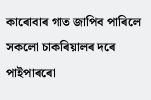কাৰোবাৰ গাত জাপিব পাৰিলে সকলো চাকৰিয়ালৰ দৰে পাইপাৰৰো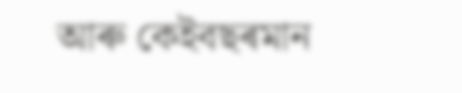আৰু কেইবছৰমান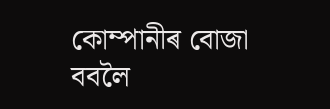কোম্পানীৰ বোজা ববলৈ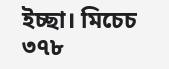ইচ্ছা। মিচেচ
৩৭৮